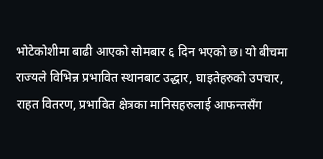भोटेकोशीमा बाढी आएको सोमबार ६ दिन भएको छ। यो बीचमा राज्यले विभिन्न प्रभावित स्थानबाट उद्धार, घाइतेहरुको उपचार, राहत वितरण, प्रभावित क्षेत्रका मानिसहरुलाई आफन्तसँग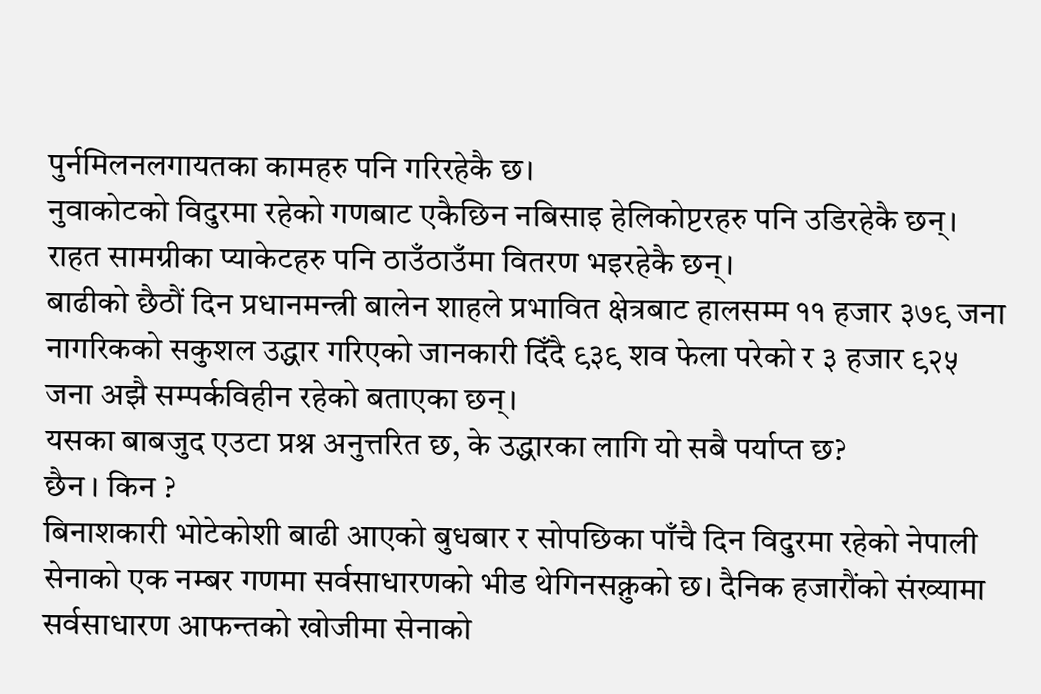पुर्नमिलनलगायतका कामहरु पनि गरिरहेकै छ।
नुवाकोटको विदुरमा रहेको गणबाट एकैछिन नबिसाइ हेलिकोप्टरहरु पनि उडिरहेकै छन्। राहत सामग्रीका प्याकेटहरु पनि ठाउँठाउँमा वितरण भइरहेकै छन्।
बाढीको छैठौं दिन प्रधानमन्त्री बालेन शाहले प्रभावित क्षेत्रबाट हालसम्म ११ हजार ३७९ जना नागरिकको सकुशल उद्धार गरिएको जानकारी दिँदै ९३९ शव फेला परेको र ३ हजार ९२५ जना अझै सम्पर्कविहीन रहेको बताएका छन्।
यसका बाबजुद एउटा प्रश्न अनुत्तरित छ, के उद्धारका लागि यो सबै पर्याप्त छ?
छैन । किन ?
बिनाशकारी भोटेकोशी बाढी आएको बुधबार र सोपछिका पाँचै दिन विदुरमा रहेको नेपाली सेनाको एक नम्बर गणमा सर्वसाधारणको भीड थेगिनसक्नुको छ। दैनिक हजारौंको संख्यामा सर्वसाधारण आफन्तको खोजीमा सेनाको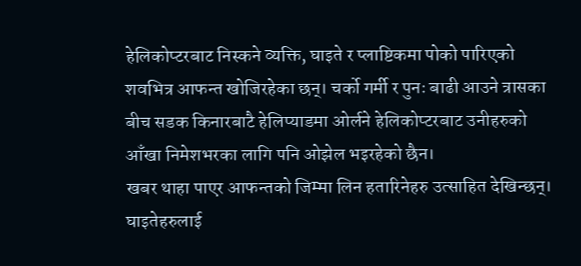हेलिकोप्टरबाट निस्कने व्यक्ति, घाइते र प्लाष्टिकमा पोको पारिएको शवभित्र आफन्त खोजिरहेका छन्। चर्को गर्मी र पुनः बाढी आउने त्रासका बीच सडक किनारबाटै हेलिप्याडमा ओर्लने हेलिकोप्टरबाट उनीहरुको आँखा निमेशभरका लागि पनि ओझेल भइरहेको छैन।
खबर थाहा पाएर आफन्तको जिम्मा लिन हतारिनेहरु उत्साहित देखिन्छन्। घाइतेहरुलाई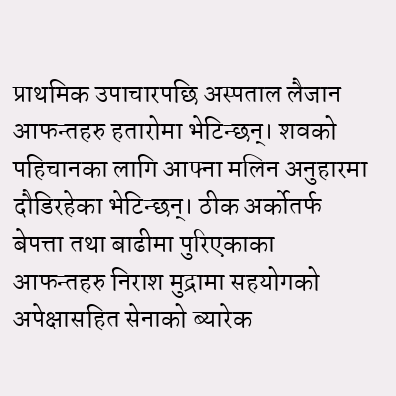प्राथमिक उपाचारपछि अस्पताल लैजान आफन्तहरु हतारोमा भेटिन्छन्। शवको पहिचानका लागि आफ्ना मलिन अनुहारमा दौडिरहेका भेटिन्छन्। ठीक अर्कोतर्फ बेपत्ता तथा बाढीमा पुरिएकाका आफन्तहरु निराश मुद्रामा सहयोगको अपेक्षासहित सेनाको ब्यारेक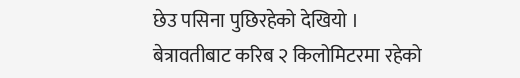छेउ पसिना पुछिरहेको देखियो ।
बेत्रावतीबाट करिब २ किलोमिटरमा रहेको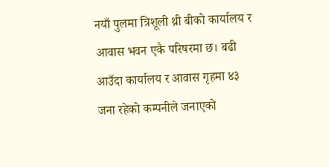नयाँ पुलमा त्रिशूली थ्री बीको कार्यालय र आवास भवन एकै परिषरमा छ। बढी आउँदा कार्यालय र आवास गृहमा ४३ जना रहेको कम्पनीले जनाएको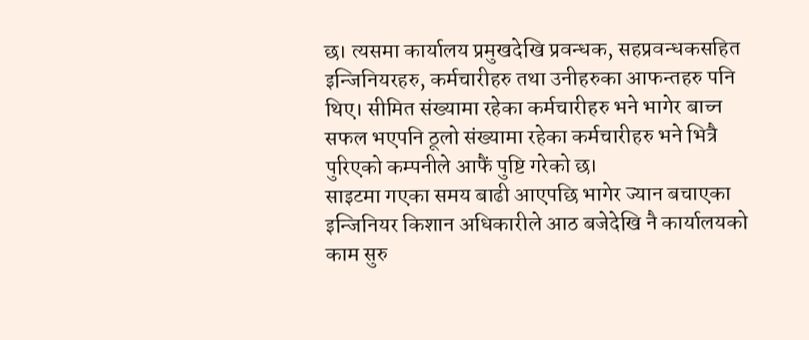छ। त्यसमा कार्यालय प्रमुखदेखि प्रवन्धक, सहप्रवन्धकसहित इन्जिनियरहरु, कर्मचारीहरु तथा उनीहरुका आफन्तहरु पनि थिए। सीमित संख्यामा रहेका कर्मचारीहरु भने भागेर बाच्न सफल भएपनि ठूलो संख्यामा रहेका कर्मचारीहरु भने भित्रै पुरिएको कम्पनीले आफैं पुष्टि गरेको छ।
साइटमा गएका समय बाढी आएपछि भागेर ज्यान बचाएका इन्जिनियर किशान अधिकारीले आठ बजेदेखि नै कार्यालयको काम सुरु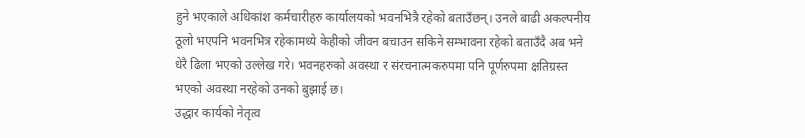हुने भएकाले अधिकांश कर्मचारीहरु कार्यालयको भवनभित्रै रहेको बताउँछन्। उनले बाढी अकल्पनीय ठूलो भएपनि भवनभित्र रहेकामध्ये केहीको जीवन बचाउन सकिने सम्भावना रहेको बताउँदै अब भने धेरै ढिला भएको उल्लेख गरे। भवनहरुको अवस्था र संरचनात्मकरुपमा पनि पूर्णरुपमा क्षतिग्रस्त भएको अवस्था नरहेको उनको बुझाई छ।
उद्धार कार्यको नेतृत्व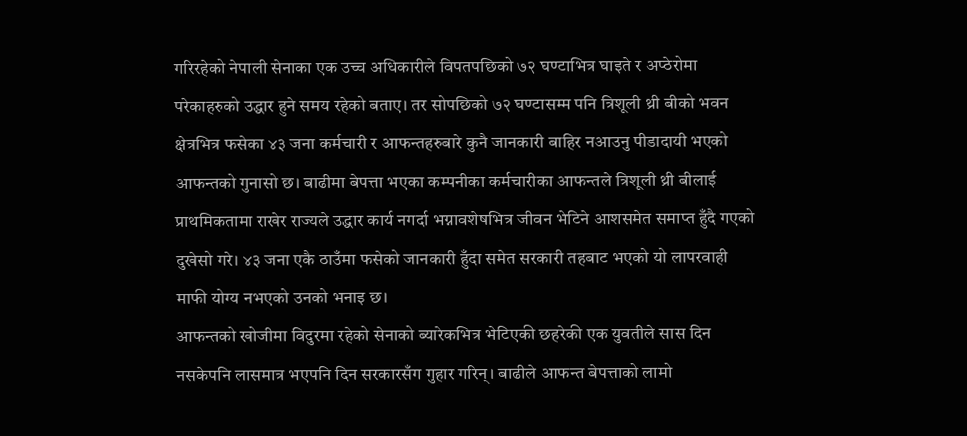गरिरहेको नेपाली सेनाका एक उच्च अधिकारीले विपतपछिको ७२ घण्टाभित्र घाइते र अप्ठेरोमा परेकाहरुको उद्धार हुने समय रहेको बताए। तर सोपछिको ७२ घण्टासम्म पनि त्रिशूली थ्री बीको भवन क्षेत्रभित्र फसेका ४३ जना कर्मचारी र आफन्तहरुबारे कुनै जानकारी बाहिर नआउनु पीडादायी भएको आफन्तको गुनासो छ। बाढीमा बेपत्ता भएका कम्पनीका कर्मचारीका आफन्तले त्रिशूली थ्री बीलाई प्राथमिकतामा राखेर राज्यले उद्धार कार्य नगर्दा भग्नावशेषभित्र जीवन भेटिने आशसमेत समाप्त हुँदै गएको दुखेसो गरे। ४३ जना एकै ठाउँमा फसेको जानकारी हुँदा समेत सरकारी तहबाट भएको यो लापरवाही माफी योग्य नभएको उनको भनाइ छ।
आफन्तको खोजीमा विदुरमा रहेको सेनाको ब्यारेकभित्र भेटिएकी छहरेकी एक युवतीले सास दिन नसकेपनि लासमात्र भएपनि दिन सरकारसँग गुहार गरिन्। बाढीले आफन्त बेपत्ताको लामो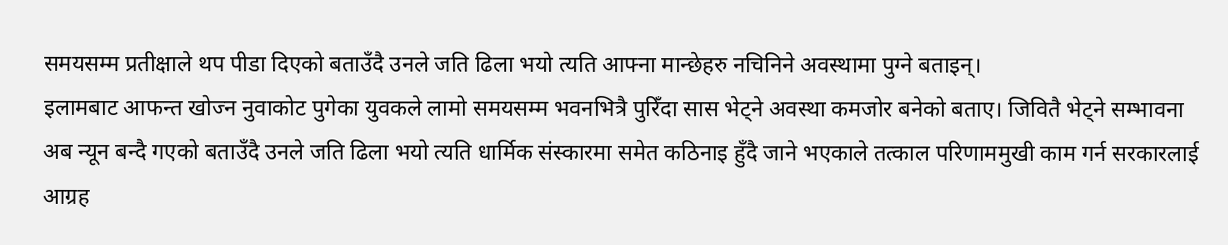समयसम्म प्रतीक्षाले थप पीडा दिएको बताउँदै उनले जति ढिला भयो त्यति आफ्ना मान्छेहरु नचिनिने अवस्थामा पुग्ने बताइन्।
इलामबाट आफन्त खोज्न नुवाकोट पुगेका युवकले लामो समयसम्म भवनभित्रै पुरिँदा सास भेट्ने अवस्था कमजोर बनेको बताए। जिवितै भेट्ने सम्भावना अब न्यून बन्दै गएको बताउँदै उनले जति ढिला भयो त्यति धार्मिक संस्कारमा समेत कठिनाइ हुँदै जाने भएकाले तत्काल परिणाममुखी काम गर्न सरकारलाई आग्रह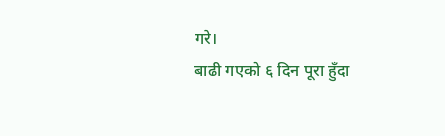गरे।
बाढी गएको ६ दिन पूरा हुँदा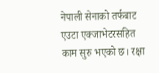नेपाली सेनाको तर्फबाट एउटा एक्जाभेटरसहित काम सुरु भएको छ। रक्षा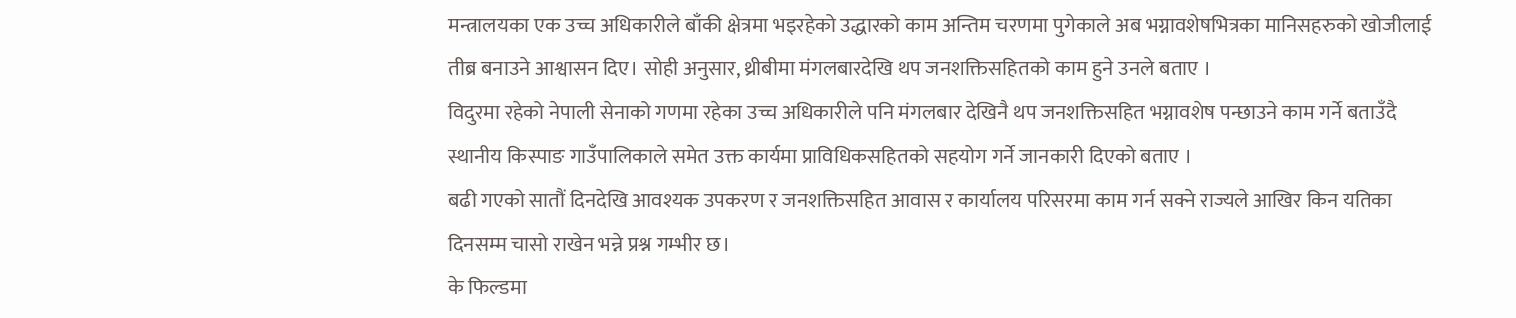मन्त्रालयका एक उच्च अधिकारीले बाँकी क्षेत्रमा भइरहेको उद्धारको काम अन्तिम चरणमा पुगेकाले अब भग्नावशेषभित्रका मानिसहरुको खोजीलाई तीब्र बनाउने आश्वासन दिए। सोही अनुसार, थ्रीबीमा मंगलबारदेखि थप जनशक्तिसहितको काम हुने उनले बताए ।
विदुरमा रहेको नेपाली सेनाको गणमा रहेका उच्च अधिकारीले पनि मंगलबार देखिनै थप जनशक्तिसहित भग्नावशेष पन्छाउने काम गर्ने बताउँदै स्थानीय किस्पाङ गाउँपालिकाले समेत उक्त कार्यमा प्राविधिकसहितको सहयोग गर्ने जानकारी दिएको बताए ।
बढी गएको सातौं दिनदेखि आवश्यक उपकरण र जनशक्तिसहित आवास र कार्यालय परिसरमा काम गर्न सक्ने राज्यले आखिर किन यतिका दिनसम्म चासो राखेन भन्ने प्रश्न गम्भीर छ।
के फिल्डमा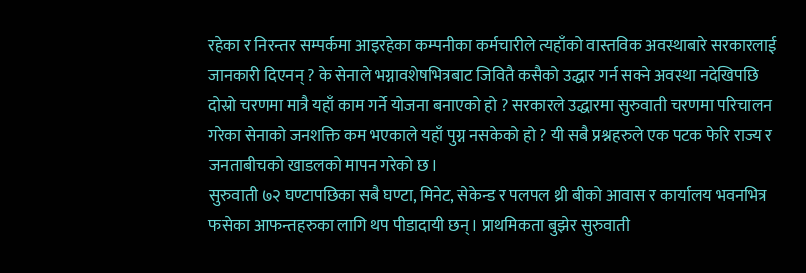रहेका र निरन्तर सम्पर्कमा आइरहेका कम्पनीका कर्मचारीले त्यहाँको वास्तविक अवस्थाबारे सरकारलाई जानकारी दिएनन् ? के सेनाले भग्नावशेषभित्रबाट जिवितै कसैको उद्धार गर्न सक्ने अवस्था नदेखिपछि दोस्रो चरणमा मात्रै यहाँ काम गर्ने योजना बनाएको हो ? सरकारले उद्धारमा सुरुवाती चरणमा परिचालन गरेका सेनाको जनशक्ति कम भएकाले यहाँ पुग्न नसकेको हो ? यी सबै प्रश्नहरुले एक पटक फेरि राज्य र जनताबीचको खाडलको मापन गरेको छ।
सुरुवाती ७२ घण्टापछिका सबै घण्टा, मिनेट, सेकेन्ड र पलपल थ्री बीको आवास र कार्यालय भवनभित्र फसेका आफन्तहरुका लागि थप पीडादायी छन्। प्राथमिकता बुझेर सुरुवाती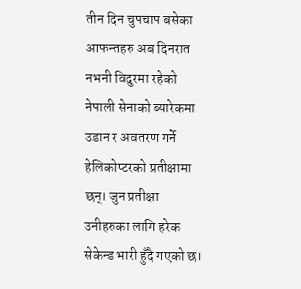तीन दिन चुपचाप बसेका आफन्तहरु अब दिनरात नभनी विदुरमा रहेको नेपाली सेनाको ब्यारेकमा उडान र अवतरण गर्ने हेलिकोप्टरको प्रतीक्षामा छन्। जुन प्रतीक्षा उनीहरुका लागि हरेक सेकेन्ड भारी हुँदै गएको छ।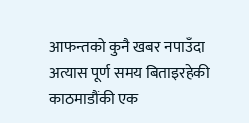आफन्तको कुनै खबर नपाउँदा अत्यास पूर्ण समय बिताइरहेकी काठमाडौंकी एक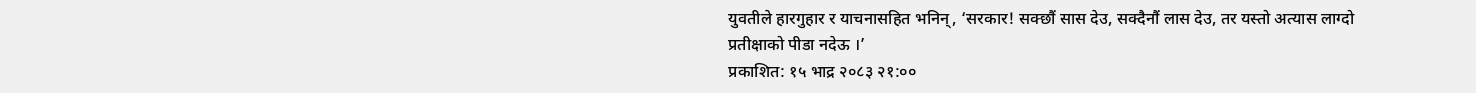युवतीले हारगुहार र याचनासहित भनिन्, ‘सरकार! सक्छौं सास देउ, सक्दैनौं लास देउ, तर यस्तो अत्यास लाग्दो प्रतीक्षाको पीडा नदेऊ ।’
प्रकाशित: १५ भाद्र २०८३ २१:००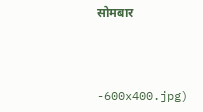सोमबार



-600x400.jpg)